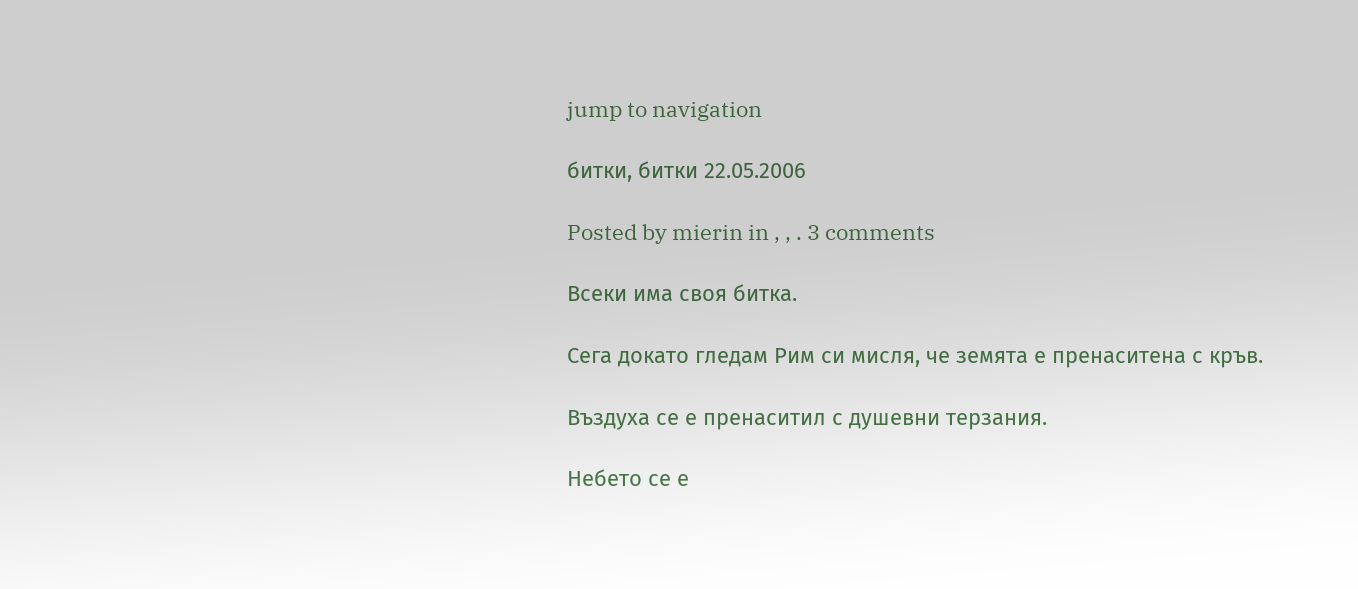jump to navigation

битки, битки 22.05.2006

Posted by mierin in , , . 3 comments

Всеки има своя битка.

Сега докато гледам Рим си мисля, че земята е пренаситена с кръв.

Въздуха се е пренаситил с душевни терзания.

Небето се е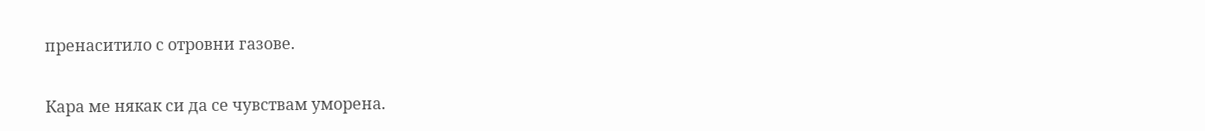пренаситило с отровни газове.

Кара ме някак си да се чувствам уморена.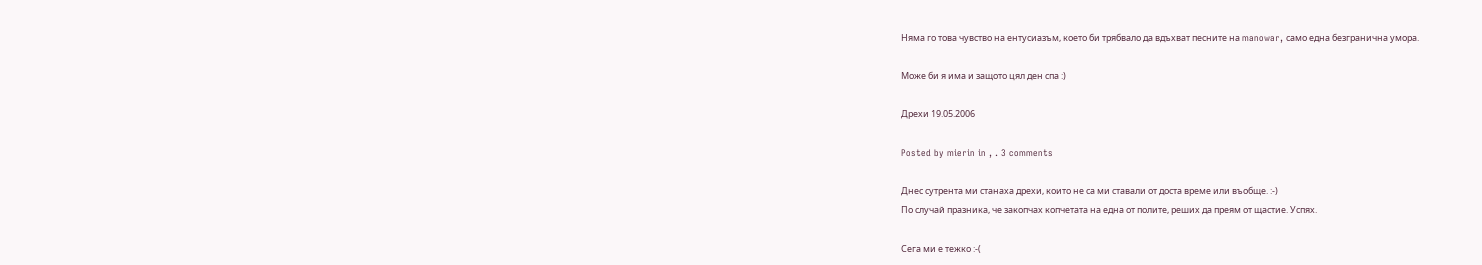Няма го това чувство на ентусиазъм, което би трябвало да вдъхват песните на manowar, само една безгранична умора.

Може би я има и защото цял ден спа :)

Дрехи 19.05.2006

Posted by mierin in , . 3 comments

Днес сутрента ми станаха дрехи, които не са ми ставали от доста време или въобще. :-)
По случай празника, че закопчах копчетата на една от полите, реших да преям от щастие. Успях.

Сега ми е тежко :-(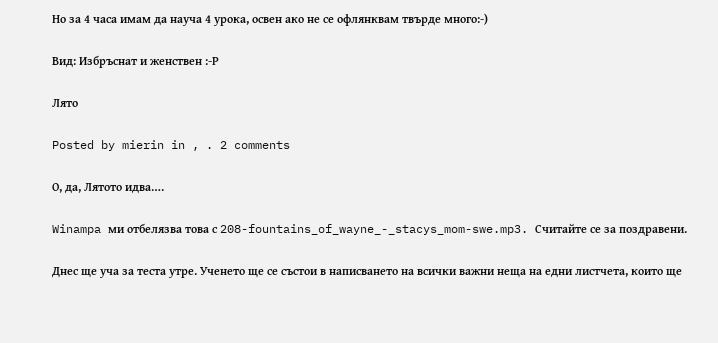Но за 4 часа имам да науча 4 урока, освен ако не се офлянквам твърде много:-)

Вид: Избръснат и женствен :-Р

Лято

Posted by mierin in , . 2 comments

О, да, Лятото идва….

Winampa ми отбелязва това с 208-fountains_of_wayne_-_stacys_mom-swe.mp3. Считайте се за поздравени.

Днес ще уча за теста утре. Ученето ще се състои в написването на всички важни неща на едни листчета, които ще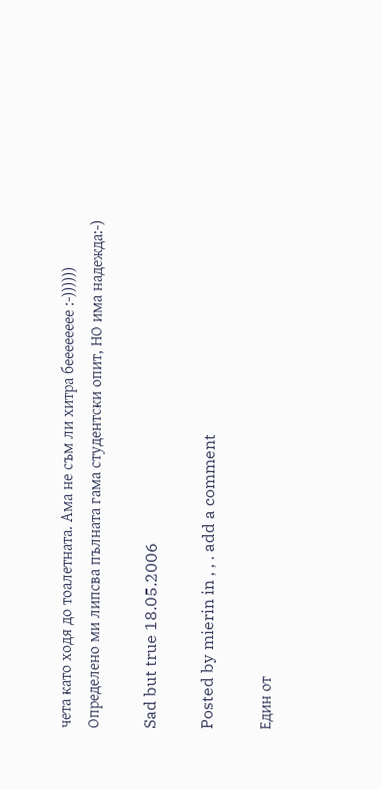чета като ходя до тоалетната. Ама не съм ли хитра бееееееее :-))))))
Определено ми липсва пълната гама студентски опит, НО има надежда:-)

Sad but true 18.05.2006

Posted by mierin in , , . add a comment

Eдин от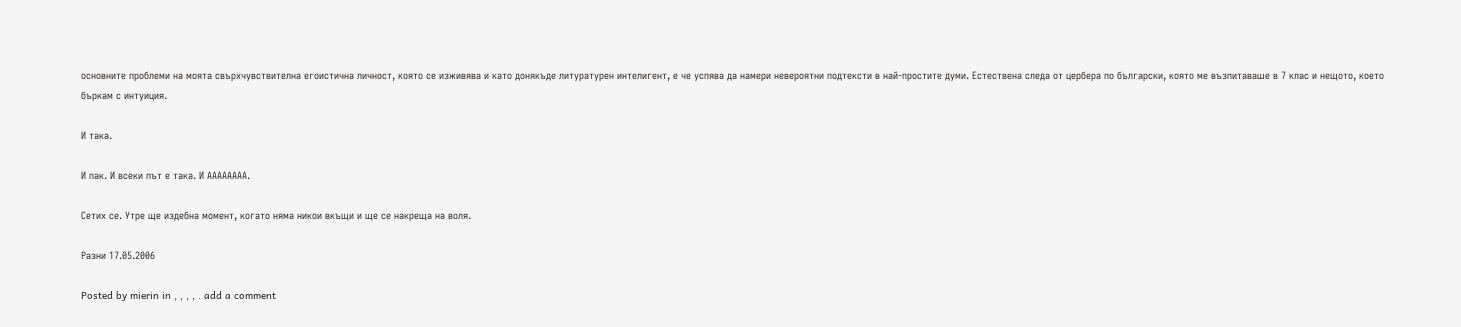основните проблеми на моята свърхчувствителна егоистична личност, която се изживява и като донякъде литуратурен интелигент, е че успява да намери невероятни подтексти в най-простите думи. Естествена следа от цербера по български, която ме възпитаваше в 7 клас и нещото, което бъркам с интуиция.

И така.

И пак. И всеки път е така. И АААААААА.

Сетих се. Утре ще издебна момент, когато няма никои вкъщи и ще се накреща на воля.

Разни 17.05.2006

Posted by mierin in , , , , . add a comment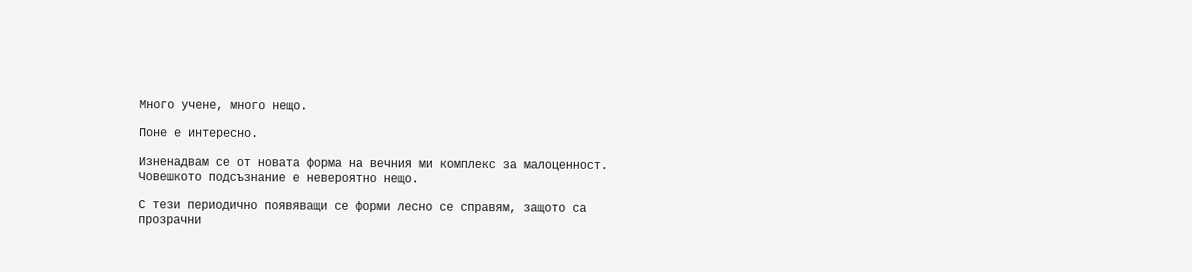Много учене, много нещо.

Поне е интересно.

Изненадвам се от новата форма на вечния ми комплекс за малоценност. Човешкото подсъзнание е невероятно нещо.

С тези периодично появяващи се форми лесно се справям, защото са прозрачни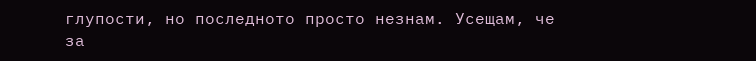глупости, но последното просто незнам. Усещам, че за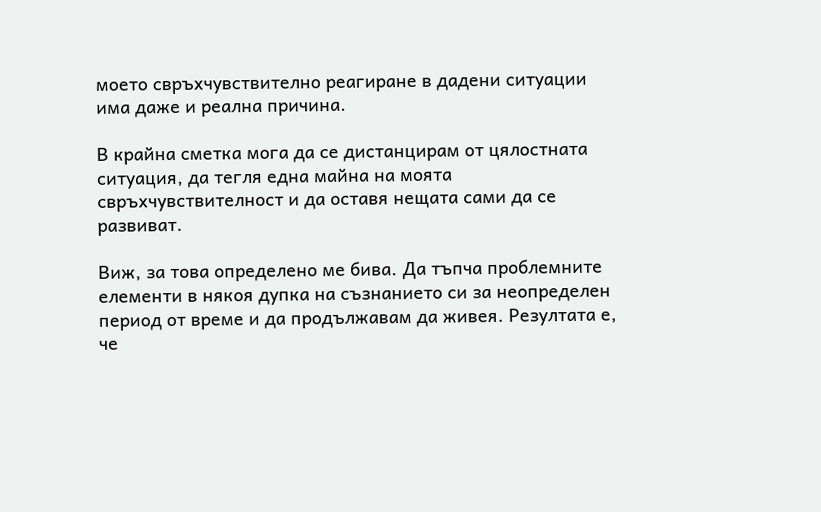моето свръхчувствително реагиране в дадени ситуации има даже и реална причина.

В крайна сметка мога да се дистанцирам от цялостната ситуация, да тегля една майна на моята свръхчувствителност и да оставя нещата сами да се развиват.

Виж, за това определено ме бива. Да тъпча проблемните елементи в някоя дупка на съзнанието си за неопределен период от време и да продължавам да живея. Резултата е, че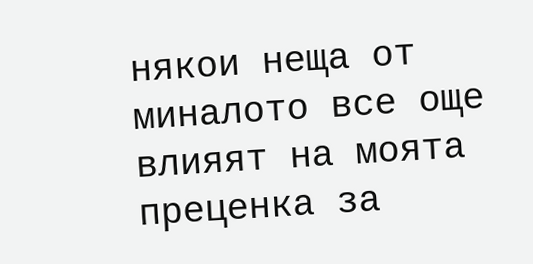някои неща от миналото все още влияят на моята преценка за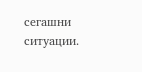сегашни ситуации.